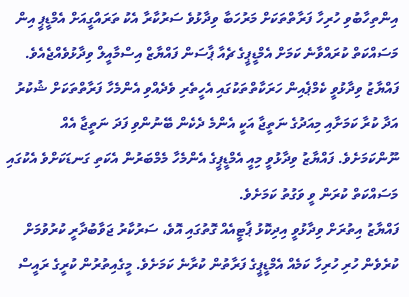އިންތިހާބުވި ހުރިހާ ފަރާތްތަކަށް މަރުހަބާ ވިދާޅުވެ ސަރުކާރާ އެކު ތަރައްގީއަށް އެމްޑީޕީ އިން މަސައްކަތް ކުރައްވާނެ ކަމަށް އެމްޑީޕީގެ ޗެއާ ޕާސަން ފައްޔާޒް އިސްމާއީލް ވިދާޅުވެއްޖެއެވެ.
ފައްޔާޒު ވިދާޅުވީ ކެމްޕެއިން ހަރަކާތްތަކުގައި އެހީތެރި ވެދެއްވި އެންމެހާ ފަރާތްތަކަށް ޝުކުރު އަދާ ކުރާ ކަމަށާއި މިއަދުގެ ނަތީޖާ އަކީ އެންމެ ދެކެން ބޭނުންވި ފަދަ ނަތީޖާ އެއް ނޫންކަމަށެވެ. ފައްޔާޒު ވިދާޅުވީ މިއީ އެމްޑީޕީގެ އެންމެހާ މެމްބަރުން އެކަތި ގަނޑަކަށްވެ އެކުގައި މަސައްކަތް ކުރަން ވީ ވަގުތު ކަމަށެވެ.
ފައްޔާޒު އިތުރަށް ވިދާޅުވީ އިދިކޮޅު ޕާޓީއެއް ގޮތުގައި އޮވެ، ސަރުކާރު ޖަވާބުދާރީ ކުރުވުމަށް ކުރެވެން ހުރި ހުރިހާ ކަމެއް އެމްޑީޕީގެ ފަރާތުން ކުރާނެ ކަމަށެވެ. މީގެއިތުރުން ކުރީގެ ރައީސް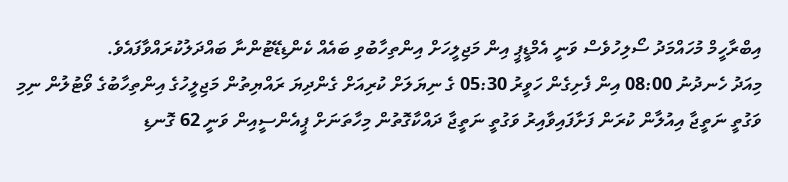އިބްރާހީމް މުހައްމަދު ސޯލިހުވެސް ވަނީ އެމްޑީޕީ އިން މަޖިލީހަށް އިންތިހާބުވި ބައެއް ކެންޑިޑޭޓުންނާ ބައްދަލުކުރައްވާފައެވެ.
މިއަދު ހެނދުނު 08:00 އިން ފެށިގެން ހަވީރު 05:30 ގެ ނިޔަލަށް ކުރިއަށް ގެންދިޔަ ރައްޔިތުން މަޖިލީހުގެ އިންތިހާބުގެ ވޯޓުލުން ނިމި ވަގުތީ ނަތީޖާ އިއުލާން ކުރަން ފަށާފައިވާއިރު ވަގުތީ ނަތީޖާ ދައްކާގޮތުން މިހާތަނަށް ޕީއެންސީއިން ވަނީ 62 ގޮނޑި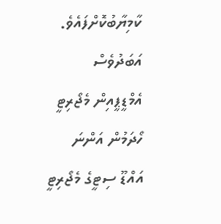ކާމިޔާބުކޮށްފައެވެ.
އަބަދުވެސް އެމްޑީޕީއިން މެޖޯރިޓީ ހޯދަމުން އަންނަ އައްޑޫ ސިޓީގެ މެޖޯރިޓީ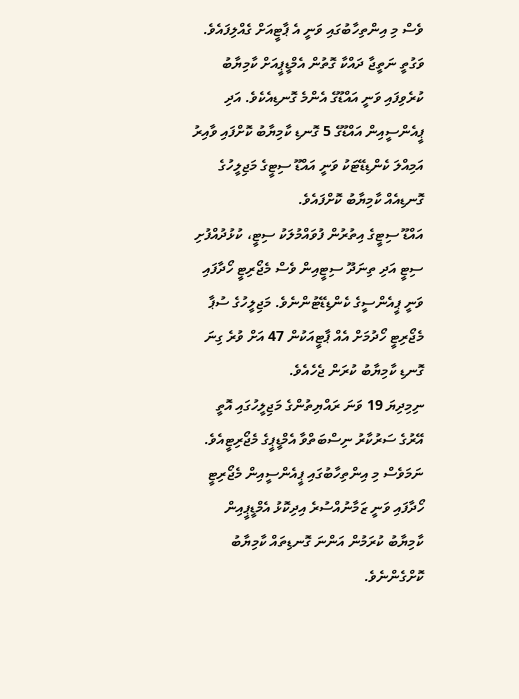ވެސް މި އިންތިހާބުގައި ވަނީ އެ ޕާޓީއަށް ގެއްލިފައެވެ. ވަގުތީ ނަތީޖާ ދައްކާ ގޮތުން އެމްޑީޕީއަށް ކާމިޔާބު ކުރެވިފައި ވަނީ އައްޑޫގެ އެންމެ ގޮނޑިއެކެވެ. އަދި ޕީއެންސީއިން އައްޑޫގެ 5 ގޮނޑި ކާމިޔާބު ކޮށްފައި ވާއިރު އަމިއްލަ ކެންޑިޑޭޓަކު ވަނީ އައްޑޫ ސިޓީގެ މަޖިލީހުގެ ގޮނޑިއެއް ކާމިޔާބު ކޮށްފައެވެ.
އައްޑޫ ސިޓީގެ އިތުރުން ފުވައްމުލަކު ސިޓީ، ކުޅުދުއްފުށި ސިޓީ އަދި ތިނަދޫ ސިޓީއިން ވެސް މެޖޯރިޓީ ހޯދާފައި ވަނީ ޕީއެންސީގެ ކެންޑިޑޭޓުންނެވެ. މަޖިލީހުގެ ސުޕާ މެޖޯރިޓީ ހޯދުމަށް އެއް ޕާޓީއަކުން 47 އަށް ވުރެ ގިނަ ގޮނޑި ކާމިޔާބު ކުރަން ޖެހެއެވެ.
ނިމިދިޔަ 19 ވަނަ ރައްޔިތުންގެ މަޖިލީހުގައި އޮތީ އޭރުގެ ސަރުކާރު ނިސްބަތްވާ އެމްޑީޕީގެ މެޖޯރިޓީއެވެ. ނަމަވެސް މި އިންތިހާބުގައި ޕީއެންސީއިން މެޖޯރިޓީ ހޯދާފައި ވަނީ ޒަމާނުއްސުރެ އިދިކޮޅު އެމްޑީޕީއިން ކާމިޔާބު ކުރަމުން އަންނަ ގޮނޑިތައް ކާމިޔާބު ކޮށްގެންނެވެ.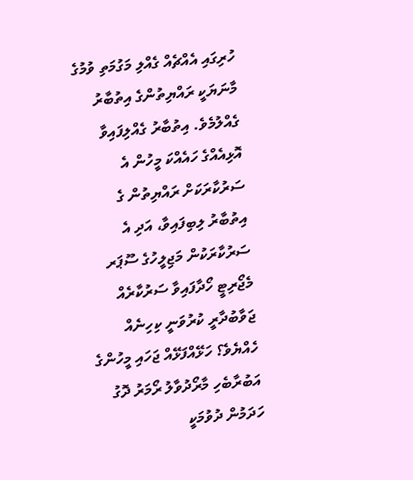ހުރިގައި އެއްޗެއް ގެއްލި މަގުމަތި ވުމުގެ މާނަޔަކީ ރައްޔިތުންގެ އިތުބާރު ގެއްލުމެވެ. އިތުބާރު ގެއްލިފައިވާ އޮޅިއެއްގެ ހައެއްކަ މީހުން އެ ސަރުކާރަކަށް ރައްޔިތުން ގެ އިތުބާރު ލިބިފައިވާ، އަދި އެ ސަރުކާރަކުން މަޖިލީހުގެ ސޫޕަރ މެޖޯރިޓީ ހޯދާފައިވާ ސަރުކާރެއް ޖަވާބުދާރީ ކުރުވަނީ ކިހިނެއް ހެއްޔެވެ؟ ހަޅޭއްފަޅޭއް ޖަހައި މީހުންގެ އަބުރާބެހި މާރޯދުވާލު ރޯމަރު ދޮގު ހަދަމުން ދުވުމަކީ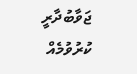ޖަވާބުދާރީ ކުރުވުމެއް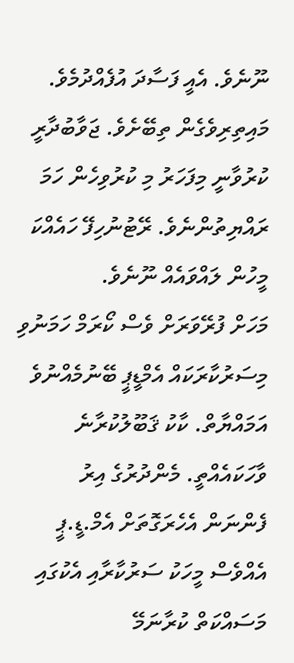ނޫނެވެ. އެއީ ފަސާދަ އުފެއްދުމެވެ. މައިތިރިވެގެން ތިބޭށެވެ. ޖަވާބުދާރީ ކުރުވާނީ މިފަހަރު މި ކުރުވިހެން ހަމަ ރައްޔިތުންނެވެ. ރޭޓުނުހިފޭ ހައެއްކަ މީހުން ލައްވައެއް ނޫނެވެ.
މަހަށް ފުރޭވަރަށް ވެސް ކޯރަމް ހަމަނުވި
މިސަރުކާރަކައް އެމްޑީޕީ ބޭނުމެއްނުވެ
އަމައްޔާތް. ކާކު ޤަބޫލުކުރާނެ ވާހަކައެއްތީ. މެންދުރުގެ އިރު ފެންނަން އެހެރަގޮތަށް އެމް.ޑީ.ޕީ އެއްވެސް މީހަކު ސަރުކާރާއި އެކުގައި މަސައްކަތް ކުރާނަމޭ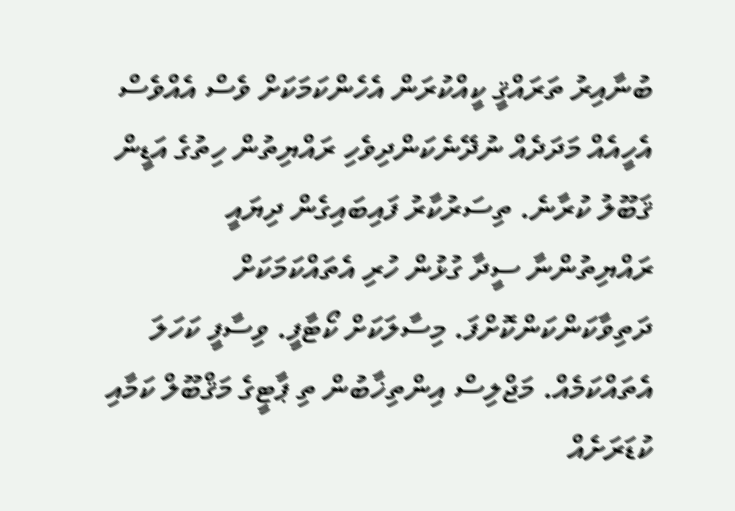ބުނާއިރު ތަރައްޤީ ކީއްކުރަން އެހެންކަމަކަށް ވެސް އެއްވެސް އެހީއެއް މަދަދެއް ނުދޭނެކަންދިވެހި ރައްޔިތުން ހިތުގެ އަޑީން ޤަބޫލު ކުރާނެ. ތިސަރުކާރު ފައިބައިގެން ދިޔައީ ރައްޔިތުންނާ ސީދާ ގުޅުން ހުރި އެތައްކަމަކަށް ދަތިވާކަންކަންކޮށްފަ. މިސާލަކަށް ކޯޓާފީ. ވިސާފީ ކަހަލަ އެތައްކަމެއް. މަޖްލިސް އިންތިޚާބުން ތި ޕާޓީގެ މަޤްބޫލް ކަމާއި ކުޑަރަށެއް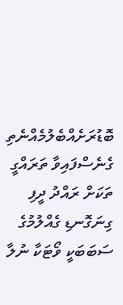ބޮޑުރަށެއްބެލުމެއްނެތި ގެނެސްފައިވާ ތަރައްގީ ތަކަށް ރައްދު ދީފި
ގިނަގޮނޑި ގެއްލުމުގެ ސަބަބަކީ ވޯޓަކާ ނުލާ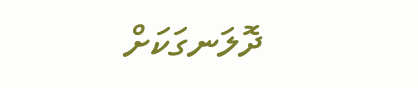ދޮލަނގަކަށް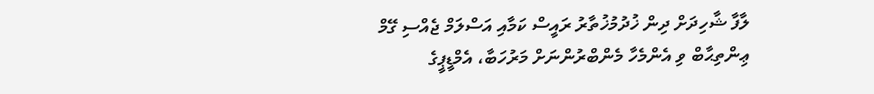ލާފާ ޝާހިދަށް ދިން ޚުދުމުޚުތާރު ރައީސް ކަމާއި އަސްލަމް ޖެއްސި ގޭމް
ޢިންތިޙާބް ވި އެންމެހާ މެންބްރުންނަށް މަރުހަބާ، އެމްޑީޕީގެ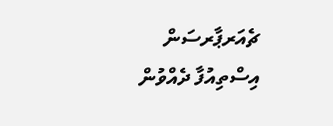ޗެއަރޕާރސަން އިސްތިއުފާ ދެއްވުން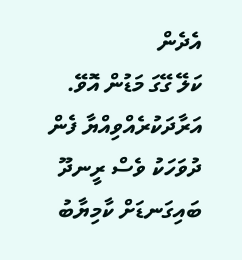އެދެން
ކަލޭ ގޭގަ މަޑުން އޮވޭ. އަރާދަކުރެއްވިއްޔާ ފެން ދުވަހަކު ވެސް ރީނދޫ ބައިގަނޑަށް ކާމިޔާބު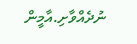ނުދެއްވާށި.އާމީން